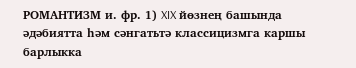РОМАНТИЗМ и. фр. 1) XIX йөзнең башында әдәбиятта һәм сәнгатьтә классицизмга каршы барлыкка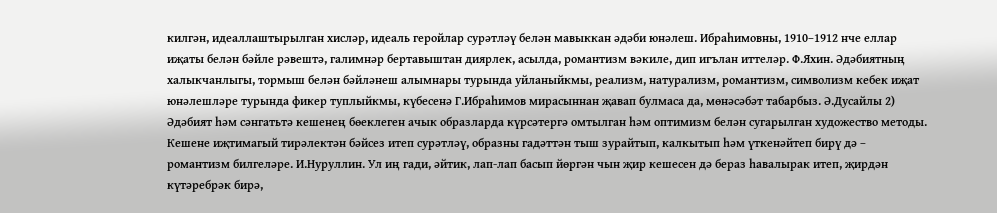килгән, идеаллаштырылган хисләр, идеаль геройлар сурәтләү белән мавыккан әдәби юнәлеш. Ибраһимовны, 1910–1912 нче еллар иҗаты белән бәйле рәвештә, галимнәр бертавыштан диярлек, асылда, романтизм вәкиле, дип игълан иттеләр. Ф.Яхин. Әдәбиятның халыкчанлыгы, тормыш белән бәйләнеш алымнары турында уйланыйкмы, реализм, натурализм, романтизм, символизм кебек иҗат юнәлешләре турында фикер туплыйкмы, күбесенә Г.Ибраһимов мирасыннан җавап булмаса да, мөнәсәбәт табарбыз. Ә.Дусайлы 2) Әдәбият һәм сәнгатьтә кешенең бөеклеген ачык образларда күрсәтергә омтылган һәм оптимизм белән сугарылган художество методы. Кешене иҗтимагый тирәлектән бәйсез итеп сурәтләү, образны гадәттән тыш зурайтып, калкытып һәм үткенәйтеп бирү дә – романтизм билгеләре. И.Нуруллин. Ул иң гади, әйтик, лап-лап басып йөргән чын җир кешесен дә бераз һавалырак итеп, җирдән күтәребрәк бирә,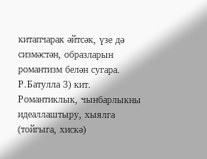китапчарак әйтсәк, үзе дә сизмәстән, образларын романтизм белән сугара. Р.Батулла 3) кит. Романтиклык, чынбарлыкны идеаллаштыру, хыялга (тойгыга, хискә)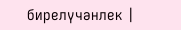бирелүчәнлек |